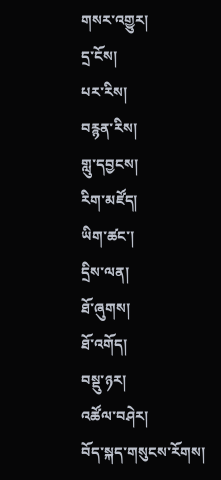གསར་འགྱུར།
དྲ་ངོས།
པར་རིས།
བརྙན་རིས།
གླུ་དབྱངས།
རིག་མཛོད།
ཡིག་ཚང་།
དྲིས་ལན།
ཐོ་ཞུགས།
ཐོ་འགོད།
བསྡུ་ཉར།
འཚོལ་བཤེར།
བོད་སྐད་གསུངས་རོགས།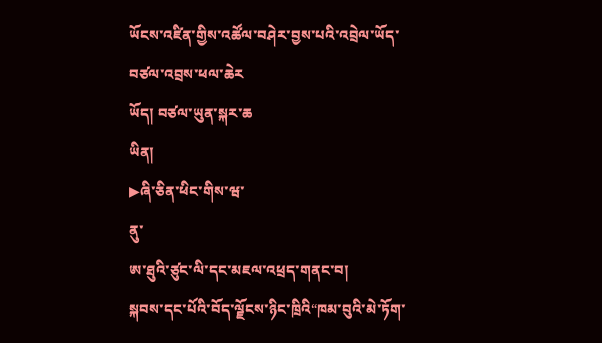ཡོངས་འཛིན་གྱིས་འཚོལ་བཤེར་བྱས་པའི་འབྲེལ་ཡོད་བཙལ་འབྲས་ཕལ་ཆེར
ཡོད། བཙལ་ཡུན་སྐར་ཆ
ཡིན།
▶ཞི་ཅིན་ཕིང་གིས་ཝ་
ནུ་
ཨ་ཐུའི་ཙུང་ལི་དང་མཇལ་འཕྲད་གནང་བ།
སྐབས་དང་པོའི་བོད་ལྗོངས་ཉིང་ཁྲིའི“ཁམ་བུའི་མེ་ཏོག་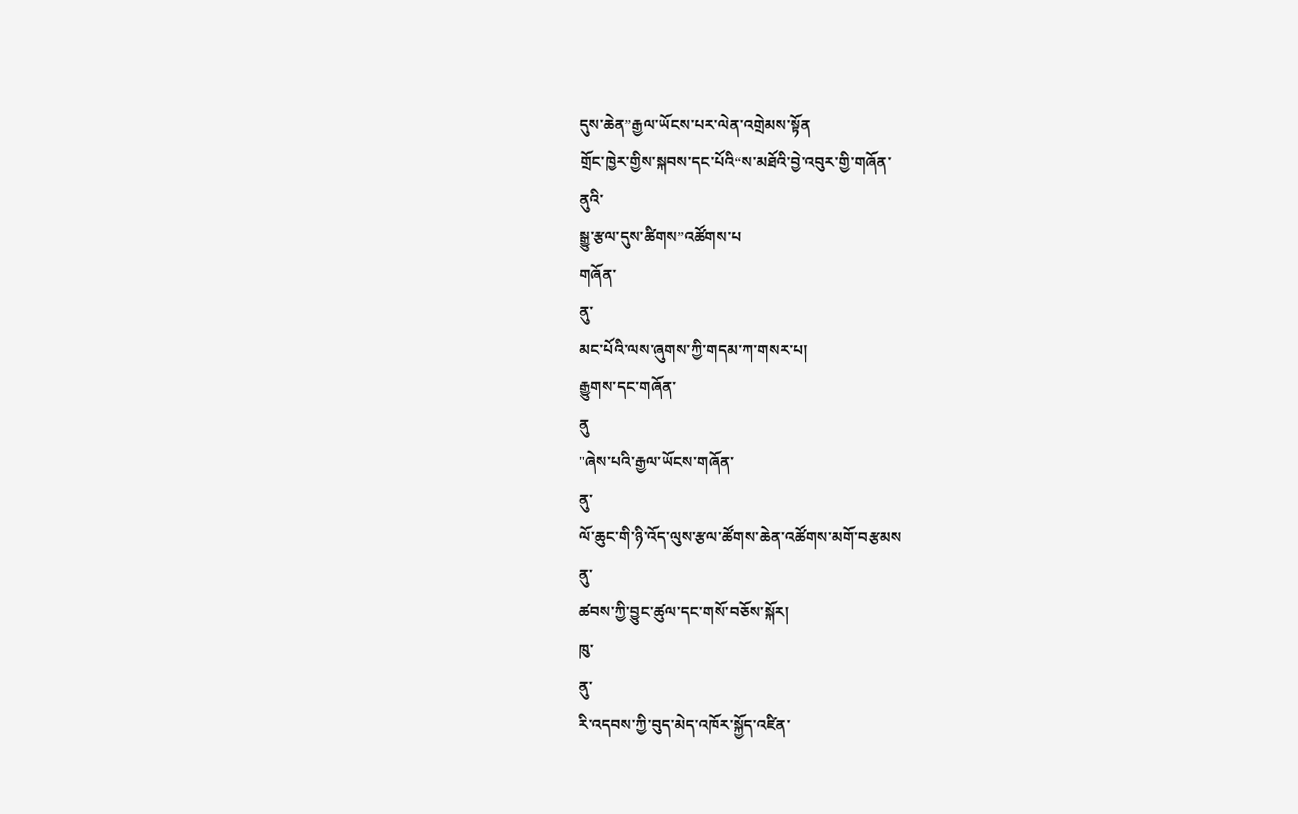དུས་ཆེན”རྒྱལ་ཡོངས་པར་ལེན་འགྲེམས་སྟོན
གྲོང་ཁྱེར་གྱིས་སྐབས་དང་པོའི“ས་མཐོའི་བྱེ་འབུར་གྱི་གཞོན་
ནུའི་
སྒྱུ་རྩལ་དུས་ཚིགས”འཚོགས་པ
གཞོན་
ནུ་
མང་པོའི་ལས་ཞུགས་ཀྱི་གདམ་ཀ་གསར་པ།
རྒྱུགས་དང་གཞོན་
ནུ
"ཞེས་པའི་རྒྱལ་ཡོངས་གཞོན་
ནུ་
ལོ་ཆུང་གི་ཉི་འོད་ལུས་རྩལ་ཚོགས་ཆེན་འཚོགས་མགོ་བརྩམས
ནུ་
ཚབས་ཀྱི་བྱུང་ཚུལ་དང་གསོ་བཅོས་སྐོར།
ཁུ་
ནུ་
རི་འདབས་ཀྱི་བུད་མེད་འཁོར་སྐྱོད་འཛིན་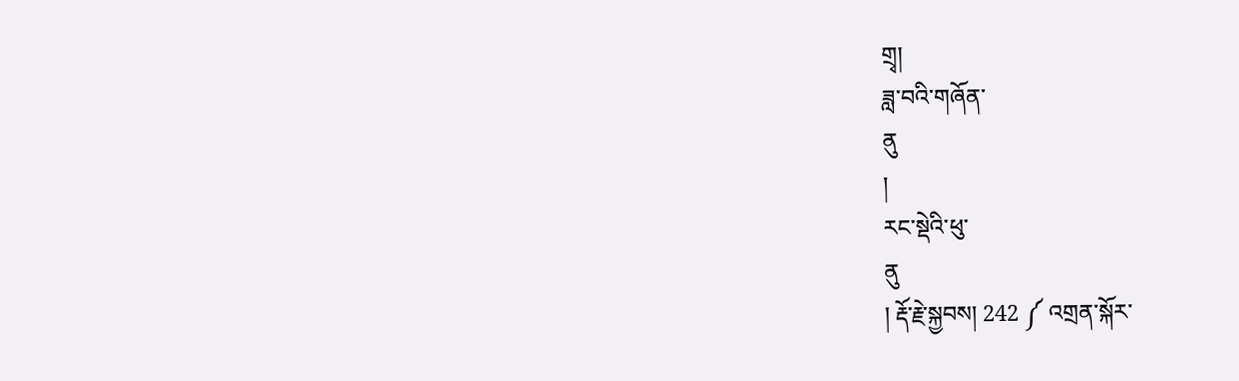གྲྭ།
ཟླ་བའི་གཞོན་
ནུ
།
རང་སྡེའི་ཕུ་
ནུ
། རྡོ་རྗེ་སྐྱབས། 242 ༼ འགྲན་སྐོར་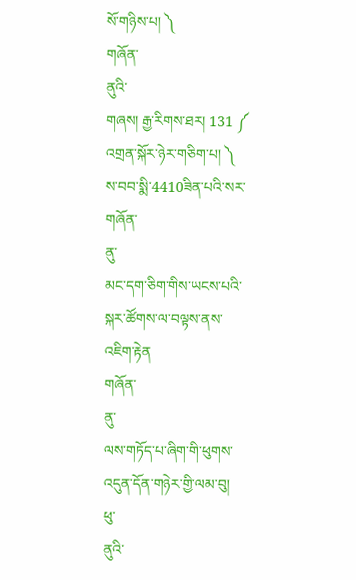སོ་གཉིས་པ། ༽
གཞོན་
ནུའི་
གཞས། རྒྱ་རིགས་ཐར། 131 ༼ འགྲན་སྐོར་ཉེར་གཅིག་པ། ༽
ས་བབ་སྨི་4410ཟིན་པའི་སར་གཞོན་
ནུ་
མང་དག་ཅིག་གིས་ཡངས་པའི་སྐར་ཚོགས་ལ་བལྟས་ནས་འཇིག་རྟེན
གཞོན་
ནུ་
ལས་གཏོད་པ་ཞིག་གི་ཕུགས་འདུན་དོན་གཉེར་གྱི་ལམ་བུ།
ཕུ་
ནུའི་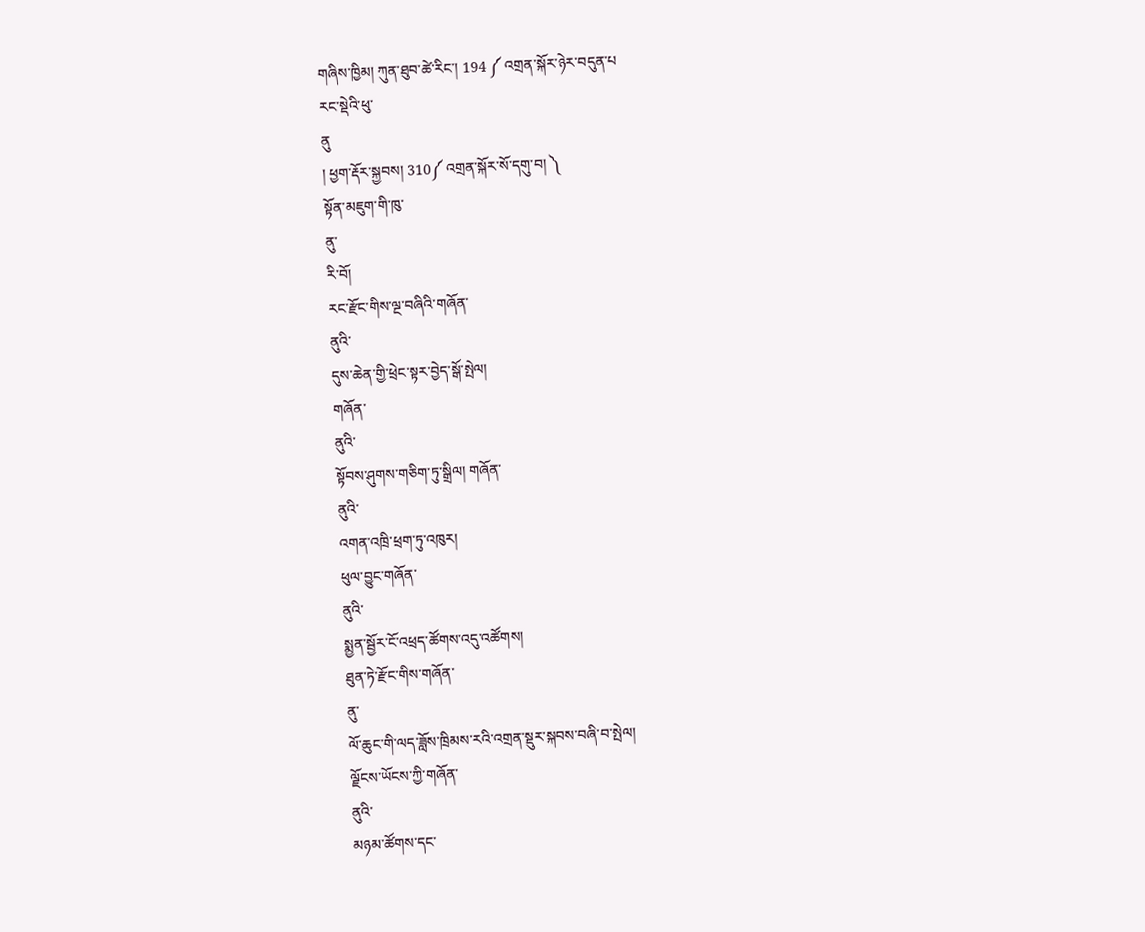གཞིས་ཁྱིམ། ཀུན་ཐུབ་ཚེ་རིང་། 194 ༼ འགྲན་སྐོར་ཉེར་བདུན་པ
རང་སྡེའི་ཕུ་
ནུ
། ཕྱག་རྡོར་སྐྱབས། 310༼ འགྲན་སྐོར་སོ་དགུ་བ། ༽
སྟོན་མཇུག་གི་ཁུ་
ནུ་
རི་བོ།
རང་རྫོང་གིས་ལྔ་བཞིའི་གཞོན་
ནུའི་
དུས་ཆེན་གྱི་ཕྲེང་སྟར་བྱེད་སྒོ་སྤེལ།
གཞོན་
ནུའི་
སྟོབས་ཤུགས་གཅིག་ཏུ་སྒྲིལ། གཞོན་
ནུའི་
འགན་འཁྲི་ཕྲག་ཏུ་འཁུར།
ཕུལ་བྱུང་གཞོན་
ནུའི་
སྨྱན་སྦྱོར་ངོ་འཕྲད་ཚོགས་འདུ་འཚོགས།
ཐུན་ཏེ་རྫོང་གིས་གཞོན་
ནུ་
ལོ་ཆུང་གི་ལད་ཟློས་ཁྲིམས་རའི་འགྲན་སྡུར་སྐབས་བཞི་བ་སྤེལ།
ལྗོངས་ཡོངས་ཀྱི་གཞོན་
ནུའི་
མཉམ་ཚོགས་དང་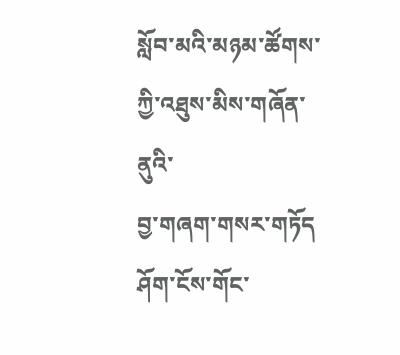སློབ་མའི་མཉམ་ཚོགས་ཀྱི་འཐུས་མིས་གཞོན་
ནུའི་
བྱ་གཞག་གསར་གཏོད
ཤོག་ངོས་གོང་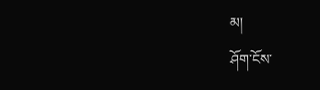མ།
ཤོག་ངོས་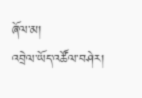ཞོལ་མ།
འབྲེལ་ཡོད་འཚོལ་བཤེར།